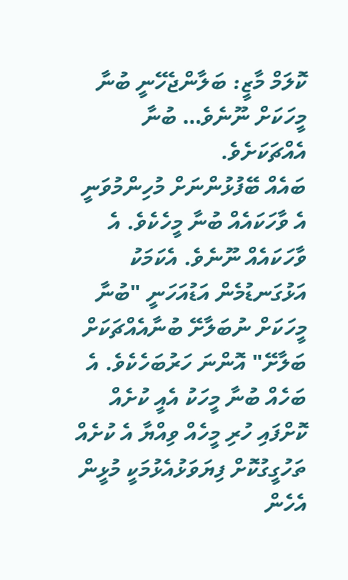ކޮލަމް މާޒީ: ބަލާންޖެހޭނީ ބުނާ މީހަކަށް ނޫނެވެ… ބުނާ އެއްޗަކަށެވެ.
ބައެއް ބޭފުޅުންނަށް މުހިންމުވަނީ އެ ވާހަކައެއް ބުނާ މީހެކެވެ. އެ ވާހަކައެއް ނޫނެވެ. އެކަމަކު އަޅުގަނޑުމެން އަޑުއަހަނީ "ބުނާ މީހަކަށް ނުބަލާށޭ ބުނާއެއްޗަކަށް ބަލާށޭ" އޮންނަ ހަރުބަހެކެވެ. އެ ބަހެއް ބުނާ މީހަކު އެއީ ކުށެއް ކޮށްފައި ހުރި މީހެއް ވިއްޔާ އެ ކުށެއް ތަހުގީގުކޮށް ފިޔަވަޅުއެޅުމަކީ މުޅީން އެހެން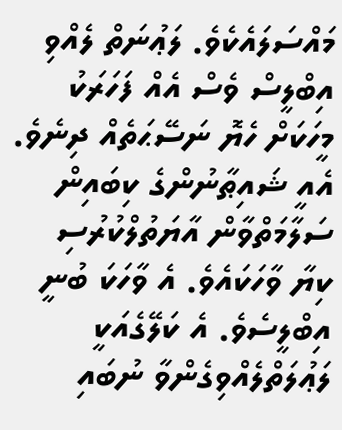މައްސަލައެކެވެ. ލަޢުނަތް ލެއްވި އިބްލީސް ވެސް އެއް ފަހަރަކު މީހަކަށް ހެޔޮ ނަސޭޙަތެއް ދިނެވެ. އެއީ ޝައިޠާނުންގެ ކިބައިން ސަލާމަތްވާން އާޔަތުލްކުރުސި ކިޔާ ވާހަކައެވެ. އެ ވާހަކަ ބުނީ އިބްލީސެވެ. އެ ކަލޭގެއަކީ ލަޢުލަތްލެއްވިގެންވާ ނުބައި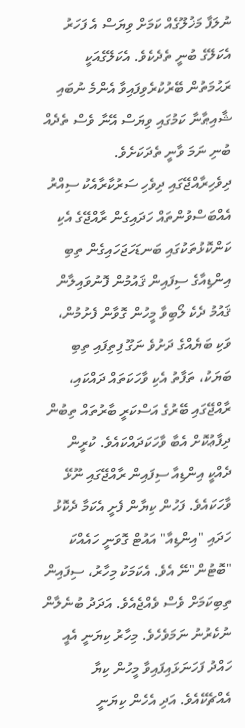ނުލަފާ މަޚުލޫގެއް ކަމަށް ވިޔަސް އެ ފަހަރު އެކަލޭގެ ބުނީ ތެދެކެވެ. އެކަލޭގެއަކީ ރަޙުމަތުން ބޭރުކުރެވިފައިވާ އެންމެ ނުބައި ޝާއިޠާނާ ކަމުގައި ވިޔަސް އޭނާ ވެސް ތެދެއް ބުނި ނަމަ ވާނީ ތެދަކަށެވެ.
ދިވެހިރާއްޖޭގައި ދިވެހި ސަރުކާރާއެކު ސިއްރު އެއްބަސްވުންތައް ހަދައިގެން ރާއްޖޭގެ އެކި ކަންކޮޅުތަކުގައި ބަނޑަހަޖަހައިގެން ތިބި އިންޑިއާގެ ސިފައިން ޤައުމުން ފޮނުވައިލާން ޤައުމު ދެކެ ލޯބިވާ މީހުން ގޮވާން ފެށުމުން، ވަކި ބަޔެއްގެ ދަށުވެ ނަގޫ ފިތިފައި ތިބި ބަޔަކު، ތަފާތު އެކި ވާހަކަތައް ދައްކައި، ރާއްޖޭގައި ބޭރުގެ އަސްކަރީ ބާރުތައް ތިބުން ދިފާޢުކޮށް އެބާ ވާހަކަދައްކައެވެ. ކުރީން ދެއްކީ އިންޑިއާ ސިފައިން ރާއްޖޭގައި ނޫޅޭ ވާހަކައެވެ. ފަހުން ކިޔާން ފެށީ އެކަމާ ދެކޮޅު ހަދައި "އިންޑިއާ" އައުޓް ގޮވަނީ ހައެއްކަ "ބޮޓުން"ނޭ އެވެ. އެކަމަކު މިހާރު، ސިފައިން ތިބިކަމަށް ވެސް ވެއްޖެއެވެ. އަދަދު ބުނެލާން ނުކެރުނު ނަމަވެހެވެ. މިހާރު ކިޔަނީ އެއީ ހައްދު ފަހަނަޅައިފައިވާ މީހުން ކިޔާ އެއްޗެކޭއެވެ. އަދި އެހެން ކިޔަނީ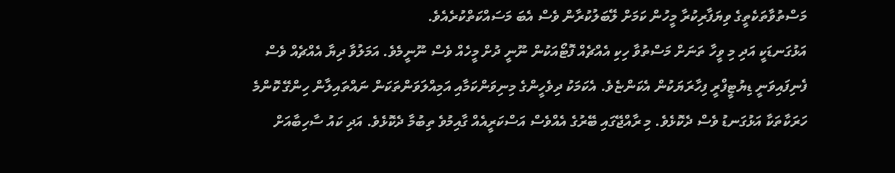މަސްތުވާތަކެތީގެ ވިޔަފާރިކުރާ މީހުން ކަމަށް ލޭބަލުކުރާން ވެސް އެބަ މަސައްކަތްކުރެއެވެ.
އަޅުގަނޑަކީ އަދި މި ވީހާ ތަނަށް މަސްތުވާ ހިކި އެއްޗެއް ފޮޓޯއަކުން ނޫނީ ދުށް މީހެއް ވެސް ނޫނީމެވެ. އަމަލުވާ ދިޔާ އެއްޗެއް ވެސް ފެނިފައިވަނީ ޑިޔުޓީފްރީ ފިހާރަޔަކުން އެކަންޏެވެ. އެކަމަކު ދިވެހީންގެ މިނިވަންކަމާއި އަމިއްލަވަންތަކަން ނައްތައިލާން ހިންގޭ ކޮންމެ ހަރަކާތަކާ އަޅުގަނޑު ވެސް ދެކޮޅެވެ. މި ރާއްޖޭގައި ބޭރުގެ އެއްވެސް އަސްކަރީއެއް ގާއިމުވެ ތިބުމާ ދެކޮޅެވެ. އަދި ކައު ސާހިބާއަށް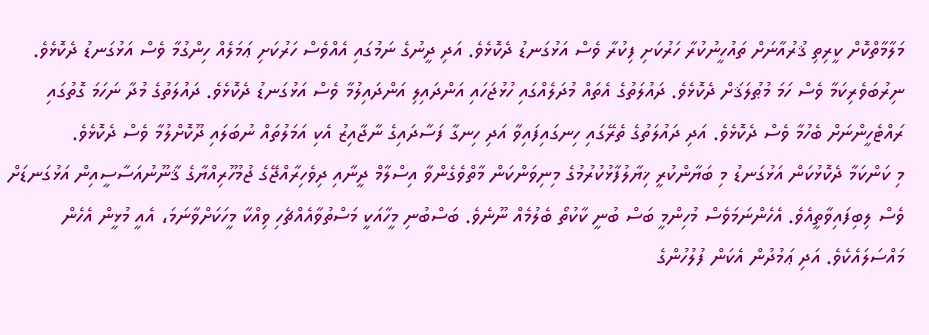މަލާމާތްކޮށް ކީރިތި ޤުރުއާނަށް ތައުހީނުކުރާ ހަރުކަށި ފިކުރާ ވެސް އަޅުގަނޑު ދެކޮޅެވެ. އަދި ދީނުގެ ނަމުގައި އެއްވެސް ހަރުކަށި ޢަމަލެއް ހިންގުމާ ވެސް އަޅުގަނޑު ދެކޮޅެވެ. ނިރުބަވެރިކަމާ ވެސް ހަމަ މުޠުލަޤަށް ދެކޮޅެވެ. ދައުލަތުގެ އެތައް މުދަލެއްގައި ހުޅުޖަހައި އަންދައިލި އަންދައިލުމާ ވެސް އަޅުގަނޑު ދެކޮޅެވެ. ދައުލަތުގެ މުދާ ނަހަމަ ގޮތުގައި ރައްޓެހީންނަށް ބެހުމާ ވެސް ދެކޮޅެވެ. އަދި ދައުލަތުގެ ތެރޭގައި ހިނގައިފައިވާ އަދި ހިނގާ ފަސާދައިގެ ނާޖާއިޒު އެކި އަމަލުތައް ނުބަލައި ދޫކޮށްލުމާ ވެސް ދެކޮޅެވެ.
މި ކަންކަމާ ދެކޮޅުކަން އަޅުގަނޑު މި ބަޔާންކުރީ ޚިޔާލުފާޅުކުރުމުގެ މިނިވަންކަން މާތްވެގެންވާ އިސްލާމް ދީނާއި ދިވެހިރާއްޖޭގެ ޖުމުހޫރިއްޔާގެ ޤާނޫނުއަސާސީއިން އަޅުގަނޑަށް ވެސް ލިބިފައިވާތީއެވެ. އެހެންނަމަވެސް މުހިންމީ ބަސް ބުނީ ކާކުތޯ ބެލުމެއް ނޫނެވެ. ބަސްބުނި މީހާއަކީ މަސްތުވާއެއްޗެހި ވިއްކާ މީހަކަށްވާނަމަ، އެއީ މުޅީން އެހެން މައްސަލައެކެވެ. އަދި ޢަމުދުން އެކަން ފުލުހުންގެ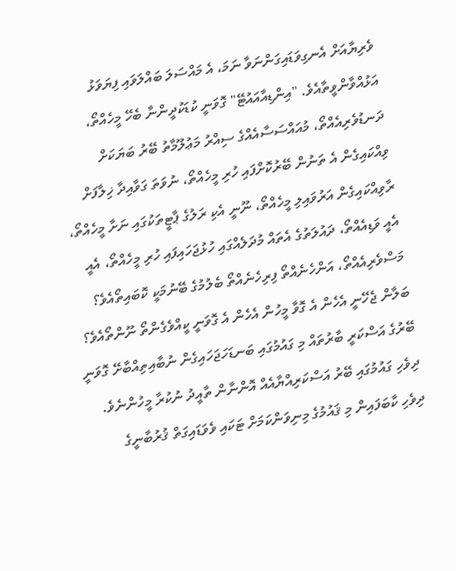ވެރިޔާއަށް އެނގިވަޑައިގަންނަވާ ނަމަ، އެ މައްސަލަ ބައްލަވައި ފިޔަވަޅު އަޅުއްވާންވީތާއެވެ. "އިންޑިއާއައުޓޭ" ގޮވަނީ ކުޑަކުދީންނާ ބެހޭ މީހެއްތޯ، ދަނޑުވެރިއެއްތޯ، މުއައްސަސާއެއްގެ ސިއްރު މަޢުލޫމާތު ބޭރު ބަޔަކަށް ވިއްކައިގެން އެ ތަނުން ބޭރުކޮށްފައި ހުރި މީހެއްތޯ، ނުވަތަ ގަވާއިދާ ޚިލާފަށް ރާވިއްކައިގެން އަރުވައިލި މީހެއްތޯ، ނޫނީ އެކި ރަލުގެ ޕާޓީތަކުގައި ނަށާ މީހެއްތޯ، އެއީ ވަޑިއެއްތޯ، ދައުލަތުގެ އެތައް މުދަލެއްގައި ހުޅުޖަހައިފައި ހުރި މީހެއްތޯ، އެއީ މަސްވެރިއެއްތޯ، އަންހެނެއްތޯ ފިރިހެނެއްތޯ ބެލުމުގެ ބޭނުމަކީ ކޮބައިތޯއެވެ؟ ބަލާން ޖެހޭނީ އެހެން އެ ގޮވާ މީހުން އެހެން އެ ގޮވަނީ ކީއްވެގެންތޯ ނޫންތޯއެވެ؟
ބޭރުގެ އަސްކަރީ ބާރުތައް މި ގައުމުގައި ބަނޑަހަޖަހައިގެން ނުބާއިތިއްބާށޭ ގޮވަނީ ދިވެހި ގައުމުގައި ބޭރު އަސްކަރިއްޔާއެއް އޮންނާން ތާއީދު ނުކުރާ މީހުންނެވެ. ދިވެހި ކާބަފައިން މި ޤައުމުގެ މިނިވަންކަމަށް ޓަކައި ވެވަޑައިގަތް ޤުރުބާނީގެ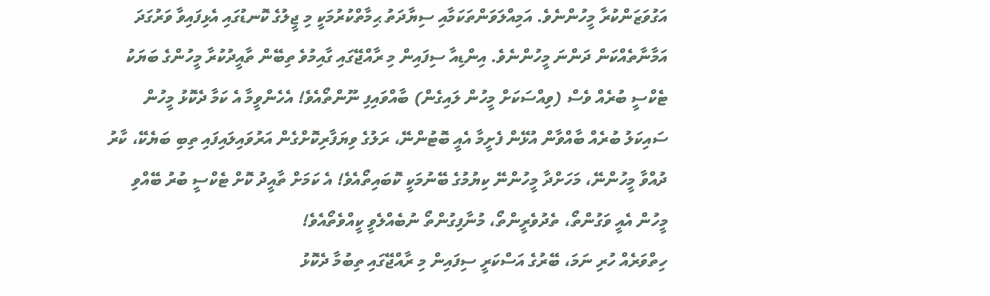އަގުވަޒަންކުރާ މީހުންނެވެ. އަމިއްލަވަންތަކަމާއި ސިޔާދަތު ޙިމާތްކުރުމަކީ މި ޖީލުގެ ކޮނޑުގައި އެޅިފައިވާ ވަރުގަދަ އަމާނާތެއްކަން ދަންނަ މީހުންނެވެ. އިންޑިއާ ސިފައިން މި ރާއްޖޭގައި ގާއިމުވެ ތިބޭން ތާއީދުކުރާ މީހުންގެ ބަޔަކު ޓެކްސީ ބުރެއް ވެސް (ވިއްސަކަށް މީހުން ލައިގެން) ބާއްވައިފި ނޫންތޯއެވެ! އެހެންވީމާ އެ ކަމާ ދެކޮޅު މީހުން ސައިކަލު ބުރެއް ބާއްވާން އުޅޭން ފެށީމާ އެއީ ބޮޓުންނޭ، ރަލުގެ ވިޔަފާރިކޮށްގެން އަރުވައިލައިފައި ތިބި ބަޔެކޭ، ކާރު ދުއްވާ މީހުންނޭ، މަހަށްދާ މީހުންނޭ ކިޔުމުގެ ބޭނުމަކީ ކޮބައިތޯއެވެ! އެ ކަމަށް ތާއީދު ކޮށް ޓެކްސީ ބުރު ބޭއްވި މީހުން އެއީ ވަގުންތޯ، ތެދުވެރީންތޯ، މުނާފިގުންތޯ ނުބެއްލެވީ ކީއްވެތޯއެވެ!
ހިތްވަރެއް ހުރި ނަމަ، ބޭރުގެ އަސްކަރީ ސިފައިން މި ރާއްޖޭގައި ތިބުމާ ދެކޮޅު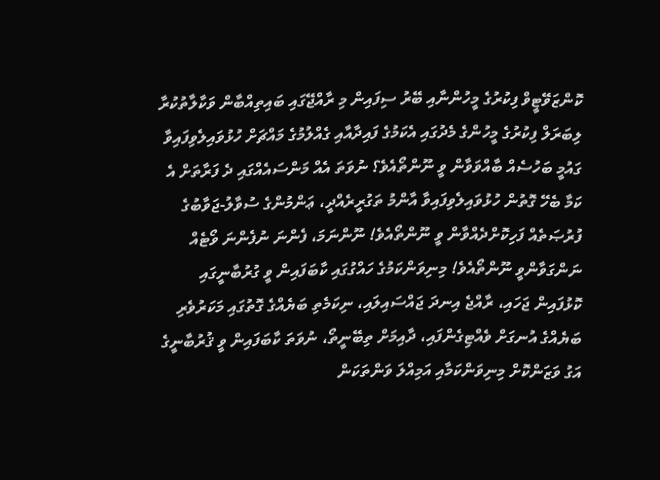ކޮންޒަވޭޓީވް ފިކުރުގެ މީހުންނާއި ބޭރު ސިފައިން މި ރާއްޖޭގައި ބައިތިއްބާން ވަކާލާތުކުރާ ލިބަރަލް ފިކުރުގެ މީހުންގެ މެދުގައި އެކަމުގެ ފައިދާއާއި ގެއްލުމުގެ މައްޗަށް ހުޅުވައިލެވިފައިވާ ގައުމީ ބަހުސެއް ބާއްވަވާން ވީ ނޫންތޯއެވެ؟ ނުވަތަ އެއް މަންސައެއްގައި ދެ ފަރާތަށް އެ ކަމާ ބެހޭ ގޮތުން ހުޅުވައިލެވިފައިވާ އާންމު ތަގުރީރެއްދީ، ޢަންމުންގެ ސުވާލު-ޖަވާބުގެ ފުރުޞަތެއް ފަހިކޮށްދެއްވާން ވީ ނޫންތޯއެވެ! ނޫންނަމަ، ފެންނަ ނުފެންނަ ވޯޓެއް ނަންގަވާންވީ ނޫންތޯއެވެ! މިނިވަންކަމުގެ ހައްގުގައި ކާބަފައިން ވީ ގުރުބާނީގައި ކޮޅުފައިން ޖަހައި، ރާއްޖެ އިނދަ ޖައްސައިލައި، ނިކަމެތި ބަޔެއްގެ ގޮތުގައި މަކަރުވެރި ބަޔެއްގެ އުނގަށް ވެއްޓިގެންފައި، ދާއިމަށް ތިބޭނީތޯ، ނުވަތަ ކާބަފައިން ވީ ޤުރުބާނީގެ އަގު ވަޒަންކޮށް މިނިވަންކަމާއި އަމިއްލަ ވަންތަކަން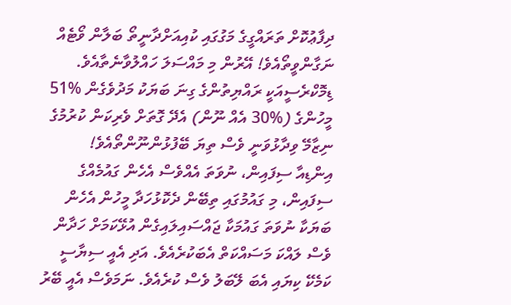ދިފާޢުކޮށް ތަރައްގީގެ މަގުގައި ކުއިއަށްދާނީތޯ ބަލާން ވޯޓެއް ނަގާންވީތޯއެވެ! އޭރުން މި މައްސަލަ ހައްލުވާނެތާއެވެ. ޑިމޮކްރެސީއަކީ ރައްޔިތުންގެ ގިނަ ބަޔަކު މަދުވެގެން %51 މީހުންގެ (%30 އެއް ނޫން) އެދޭ ގޮތަށް ވެރިކަން ކުރުމުގެ ނިޒާމޭ ވިދާޅުވަނީ ވެސް ތިޔަ ބޭފުޅުންނޫންތޯއެވެ!
އިންޑިއާ ސިފައިން، ނުވަތަ އެއްވެސް އެހެން ގައުމެއްގެ ސިފައިން، މި ގައުމުގައި ތިބޭން ދެކޮޅުހަދާ މީހުން އެހެން ބަޔަކާ ނުވަތަ ގައުމަކާ ޖައްސައިލައިގެން އުޅޭކަމަށް ހަދާން ވެސް ލައްކަ މަސައްކަތް އެބަކުރެއެވެ. އަދި އެއީ ސިޔާސީ ކަމެކޭ ކިޔައި އެބަ ލޭބަލު ވެސް ކުރެއެވެ. ނަމަވެސް އެއީ ބޭރު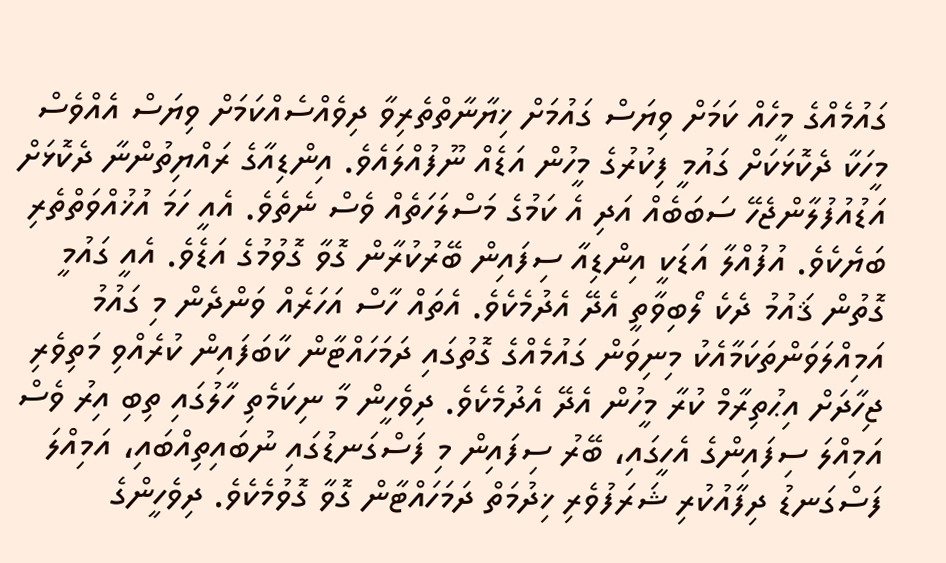ގައުމެއްގެ މީހެއް ކަމަށް ވިޔަސް ގައުމަށް ޚިޔާނާތްތެރިވާ ދިވެއްސެއްކަމަށް ވިޔަސް އެއްވެސް މީހަކާ ދެކޮޅަކަށް ގައުމީ ފިކުރުގެ މީހުން އަޑެއް ނޫފުއްލައެވެ. އިންޑިއާގެ ރައްޔިތުންނާ ދެކޮޅަށް އަޑުއުފުލާންޖެހޭ ސަބަބެއް އަދި އެ ކަމުގެ މަސްލަހަތެއް ވެސް ނެތެވެ. އެއީ ހަމަ އުޚުއްވަތްތެރި ބަޔެކެވެ. އުފުއްލާ އަޑަކީ އިންޑިއާ ސިފައިން ބޭރުކުރާން ގޮވާ ގޮވުމުގެ އަޑެވެ. އެއީ ގައުމީ ގޮތުން ޤައުމު ދެކެ ލޯބިވާތީ އެދޭ އެދުމެކެވެ. އެތައް ހާސް އަހަރެއް ވަންދެން މި ގައުމު އަމިއްލަވަންތަކަމާއެކު މިނިވަން ގައުމެއްގެ ގޮތުގައި ދަމަހައްޓާން ކާބަފައިން ކުރެއްވި މަތިވެރި ޖިހާދަށް އިޙުތިރާމް ކުރާ މީހުން އެދޭ އެދުމެކެވެ. ދިވެހީން މާ ނިކަމެތި ހާލުގައި ތިބި އިރު ވެސް އަމިއްލަ ސިފައިންގެ އެހީގައި، ބޭރު ސިފައިން މި ފަސްގަނޑުގައި ނުބައިތިއްބައި، އަމިއްލަ ފަސްގަނޑު ދިފާއުކުރި ޝަރަފުވެރި ޚިދުމަތް ދަމަހައްޓާން ގޮވާ ގޮވުމެކެވެ. ދިވެހީންގެ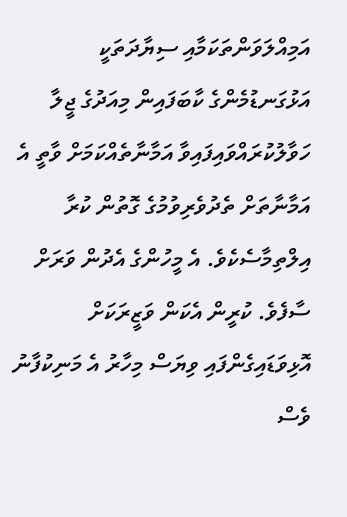އަމިއްލަވަންތަކަމާއި ސިޔާދަތަކީ އަޅުގަނޑުމެންގެ ކާބަފައިން މިއަދުގެ ޖީލާ ހަވާލުކުރައްވައިފައިވާ އަމާނާތެއްކަމަށް ވާތީ އެ އަމާނާތަށް ތެދުވެރިވުމުގެ ގޮތުން ކުރާ އިލްތިމާސެކެވެ. އެ މީހުންގެ އެދުން ވަރަށް ސާފެވެ. ކުރީން އެކަން ވަޒީރަކަށް އޮޅިވަޑައިގެންފައި ވިޔަސް މިހާރު އެ މަނިކުފާނު ވެސް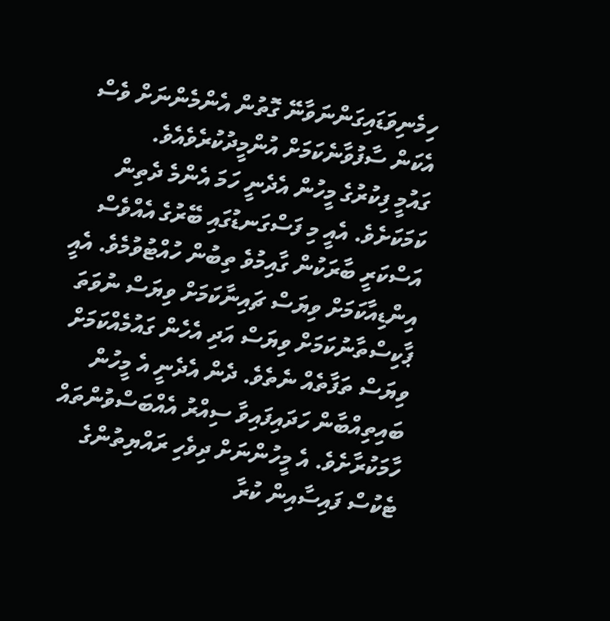ހިމެނިވަޑައިގަންނަވާނޭ ގޮތުން އެންމެންނަށް ވެސް އެކަން ސާފުވާނެކަމަށް އުންމީދުކުރެވެއެވެ.
ގައުމީ ފިކުރުގެ މީހުން އެދެނީ ހަމަ އެންމެ ދެތިން ކަމަކަށެވެ. އެއީ މި ފަސްގަނޑުގައި ބޭރުގެ އެއްވެސް އަސްކަރީ ބާރަކުން ގާއިމުވެ ތިބުން ހުއްޓުވުމެވެ. އެއީ އިންޑިއާކަމަށް ވިޔަސް ޗައިނާކަމަށް ވިޔަސް ނުވަތަ ޕާކިސްތާނުކަމަށް ވިޔަސް އަދި އެހެން ގައުމެއްކަމަށް ވިޔަސް ތަފާތެއް ނެތެވެ. ދެން އެދެނީ އެ މީހުން ބައިތިއްބާން ހަދައިފައިވާ ސިއްރު އެއްބަސްވުންތައް ހާމަކުރާށެވެ. އެ މީހުންނަށް ދިވެހި ރައްޔިތުންގެ ޓެކުސް ފައިސާއިން ކުރާ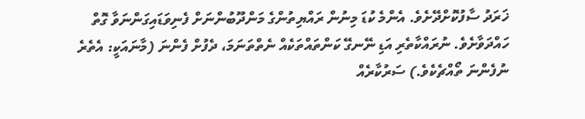ޚަރަދު ސާފުކޮށްދޭށެވެ. އެންމެ ކުޑަ މިނުން ރައްޔިތުންގެ މަންދޫބުންނަށް ފެނިވަޑައިގަންނަވާ ގޮތް ހައްދަވާށެވެ. ނުރައްކާތެރި އަޑި ނޭނގޭ ކަންތައްތަކެއް ނެތްތަނަމަ، ދެފުށް ފެންނަ (މާނައަކީ: އެތެރެ ނުފެންނަ ތޯއްޗެކެވެ.) ސަރުކާރެއް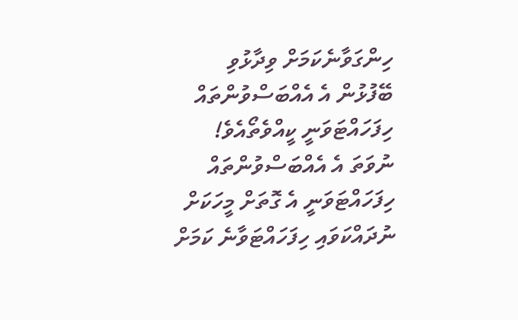ހިންގަވާނެކަމަށް ވިދާޅުވި ބޭފުޅުން އެ އެއްބަސްވުންތައް ހިފަހައްޓަވަނީ ކީއްވެތޯއެވެ! ނުވަތަ އެ އެއްބަސްވުންތައް ހިފަހައްޓަވަނީ އެ ގޮތަށް މީހަކަށް ނުދައްކަވައި ހިފަހައްޓަވާނެ ކަމަށް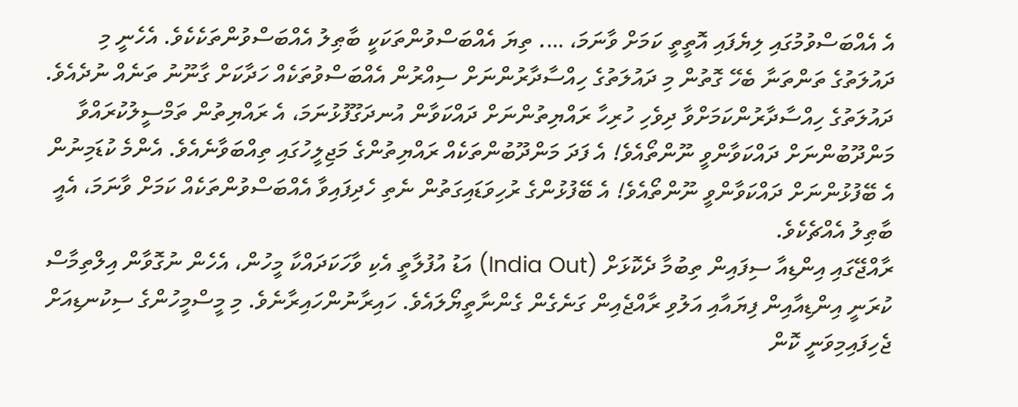އެ އެއްބަސްވުމުގައި ލިޔެފައި އޮތީތީ ކަމަށް ވާނަމަ، …. ތިޔަ އެއްބަސްވުންތަކަކީ ބާޠިލު އެއްބަސްވުންތަކެކެވެ. އެހެނީ މި ދައުލަތުގެ ތަންތަނާ ބެހޭ ގޮތުން މި ދައުލަތުގެ ހިއްސާދާރުންނަށް ސިއްރުން އެއްބަސްވުތަކެއް ހަދާކަށް ގާނޫނު ތަނެއް ނުދެއެވެ. ދައުލަތުގެ ހިއްސާދާރުންކަމަށްވާ ދިވެހި ހުރިހާ ރައްޔިތުންނަށް ދައްކަވާން އުނދަގޫފުޅުނަމަ، އެ ރައްޔިތުން ތަމްސީލުކުރައްވާ މަންދޫބުންނަށް ދައްކަވާންވީ ނޫންތޯއެވެ! އެ ފަދަ މަންދޫބުންތަކެއް ރައްޔިތުންގެ މަޖިލީހުގައި ތިއްބަވާނެއެވެ. އެންމެ ކުޑަމިނުން އެ ބޭފުޅުންނަށް ދައްކަވާންވީ ނޫންތޯއެވެ! އެ ބޭފުޅުންގެ ރުހިވަޑައިގަތުން ނެތި ހެދިފައިވާ އެއްބަސްވުންތަކެއް ކަމަށް ވާނަމަ، އެއީ ބާޠިލު އެއްޗެކެވެ.
ރާއްޖޭގައި އިންޑިއާ ސިފައިން ތިބުމާ ދެކޮޅަށް (India Out) އަޑު އުފުލާތީ އެކި ވާހަކަދައްކާ މީހުން، އެހެން ނުގޮވާން އިލްތިމާސް ކުރަނީ އިންޑިއާއިން ފިޔައާއި އަލުވި ރާއްޖެއިން ގަނެގެން ގެންނާތީޔޯލައެވެ. ހައިރާނުންހައިރާނެވެ. މި މީސްމީހުންގެ ސިކުނޑިއަށް ޖެހިފައިމިވަނީ ކޮން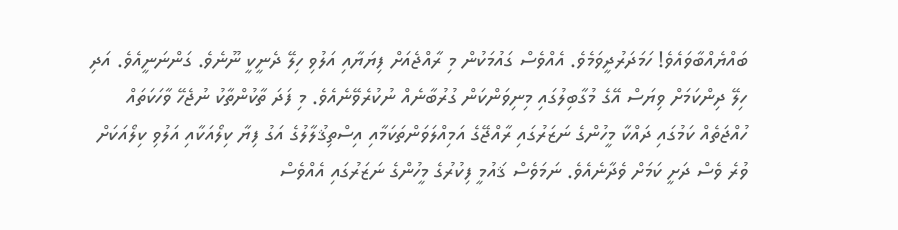ބައްޔެއްބާވައެވެ! ހަމަދަރުދީވަމެވެ. އެއްވެސް ގައުމަކުން މި ރާއްޖެއަށް ފިޔަޔާއި އަލުވި ހިލޭ ދެނީކީ ނޫނެވެ. ގަންނަނީއެވެ. އަދި ހިލޭ ދިންކަމަށް ވިޔަސް އޭގެ މުގާބިލުގައި މިނިވަންކަން ގުރުބާނެއް ނުކުރެވޭނެއެވެ. މި ފަދަ ތާކުންތާކު ނުޖެހޭ ވާހަކަތައް ހުއްޖަތެއް ކަމުގައި ދައްކާ މީހުންގެ ނަޒަރުގައި ރާއްޖޭގެ އަމިއްލަވަންތަކަމާއި އިސްތިޤުލާލުގެ އަގު ފިޔާ ކިލޯއަކާއި އަލުވި ކިލޯއަކަށް ވުރެ ވެސް ދަށީ ކަމަށް ވެދާނެއެވެ. ނަމަވެސް ޤައުމީ ފިކުރުގެ މީހުންގެ ނަޒަރުގައި އެއްވެސް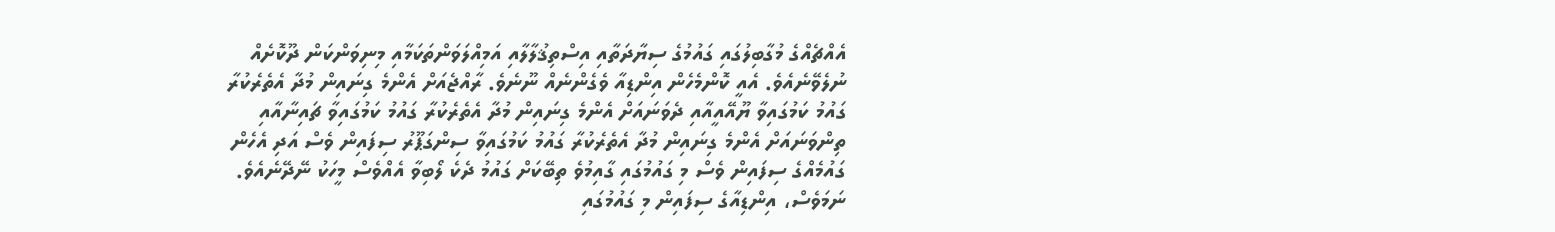އެއްޗެއްގެ މުގާބިލުގައި ގައުމުގެ ސިޔާދަތާއި އިސްތިޤުލާލާއި އަމިއްލަވަންތަކަމާއި މިނިވަންކަން ދޫކޮށެއް ނުލެވޭނެއެވެ. އެއީ ކޮންމެހެން އިންޑިއާ ވެގެންނެއް ނޫނެވެ. ރާއްޖެއަށް އެންމެ ގިނައިން މުދާ އެތެރެކުރާ ގައުމު ކަމުގައިވާ ޔޫއޭއީއާއި ދެވަނައަށް އެންމެ ގިނައިން މުދާ އެތެރެކުރާ ގައުމު ކަމުގައިވާ ޗައިނާއާއި ތިންވަނައަށް އެންމެ ގިނައިން މުދާ އެތެރެކުރާ ގައުމު ކަމުގައިވާ ސިންގަޕޫރު ސިފައިން ވެސް އަދި އެހެން ގައުމެއްގެ ސިފައިން ވެސް މި ގައުމުގައި ގާއިމުވެ ތިބޭކަށް ގައުމު ދެކެ ލޯބިވާ އެއްވެސް މީހަކު ނޭދޭނެއެވެ. ނަމަވެސް، އިންޑިއާގެ ސިފައިން މި ގައުމުގައި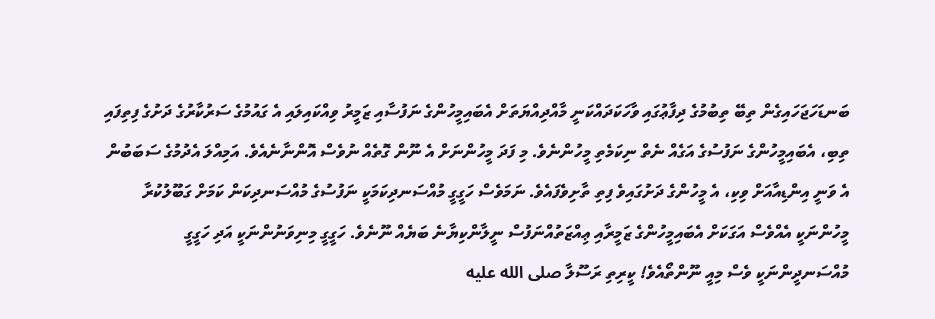ބަނޑަހަޖަހައިގެން ތިބޭ ތިބުމުގެ ދިފާޢުގައި ވާހަކަދައްކަނީ މާއްދިއްޔަތަށް އެބައިމީހުންގެ ނަފުސާއި ޒަމީރު ވިއްކައިލައި އެ ގައުމުގެ ސަރުކާރުގެ ދަށުގެ ފިތިފައި ތިބި، އެބައިމީހުންގެ ނަފުސުގެ އަގެއް ނެތް ނިކަމެތި މީހުންނެވެ. މި ފަދަ މީހުންނަށް އެ ނޫން ގޮތެއް ނުވެސް އޮންނާނެއެވެ. އަމިއްލަ އެދުމުގެ ސަބަބުން އެ ވަނީ އިންޑިއާއަށް ވިކި، އެ މީހުންގެ ދަށުގައިވެ ފިތި ތާށިވެފައެވެ. ނަމަވެސް ހަގީގީ މުއްސަނދިކަމަކީ ނަފުސުގެ މުއްސަނދިކަން ކަމަށް ގަބޫލުކުރާ މީހުންނަކީ އެއްވެސް އަގަކަށް އެބައިމީހުންގެ ޒަމީރާއި ޢިއްޒަތުއްނަފުސް ނީލާންކިޔާނެ ބަޔެއް ނޫނެވެ. ހަގީގީ މިނިވަނުންނަކީ އަދި ހަގީގީ މުއްސަނދީންނަކީ ވެސް މިއީ ނޫންތޯއެވެ! ކީރިތި ރަސޫލާ صلى الله عليه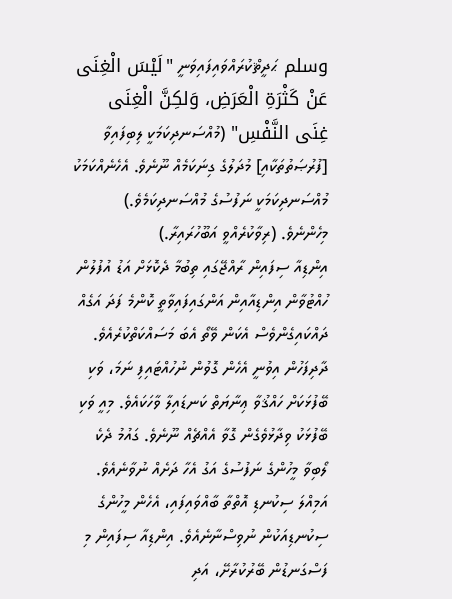وسلم ޙަދީޘްކުރައްވައިފައިވަނީ "لَيْسَ الْغِنَى عَنْ كَثْرَةِ الْعَرَضِ، وَلكِنَّ الْغِنَى غِنَى النَّفْسِ" (މުއްސަނދިކަމަކީ ލިބިފައިވާ [ފުރުޞަތުތަކާއި] މުދަލުގެ ގިނަކަމެއް ނޫނެވެ. އެހެނެއްކަމަކު މުއްސަނދިކަމަކީ ނަފުސުގެ މުއްސަނދިކަމެވެ.) މިހެންނެވެ. (ރިވާކުރެއްވީ އަބޫހުރައިރާ.)
އިންޑިއާ ސިފައިން ރާއްޖޭގައި ތިބުމާ ދެކޮޅަށް އަޑު އުފުލުން ހުއްޓުވާން އިންޑިއާއިން އަންގައިފައިވާތީ ކޮންމެ ފަދަ އަގެއް ދައްކައިގެންވެސް އެކަން ވޭތޯ އެބަ މަސައްކަތްކުރެއެވެ. ދާދިފަހުން އިވުނީ އެހެން ގޮވުން ނުހުއްޓައިފި ނަމަ، ވަކި ބޭފުޅަކަށް ހައްޤުވާ ޢިނާޔަތް ކަނޑައިލާ ވާހަކައެވެ. މިއީ ވަކި ބޭފުޅަކު ވިދާޅުވެގެން ގޮވާ އެއްޗެއް ނޫނެވެ. ގައުމު ދެކެ ލޯބިވާ މީހުންގެ ނަފުސުގެ އަގު އެހާ ދަށެއް ނުވާނެއެވެ. އަމިއްލަ ސިކުނޑި އޮތްތާ ބާއްވައިފައި، އެހެން މީހުންގެ ސިކުނޑިއަކުން ނުވިސްނާނެއެވެ. އިންޑިއާ ސިފައިން މި ފަސްގަނޑުން ބޭރުކުރާށޭ، އަދި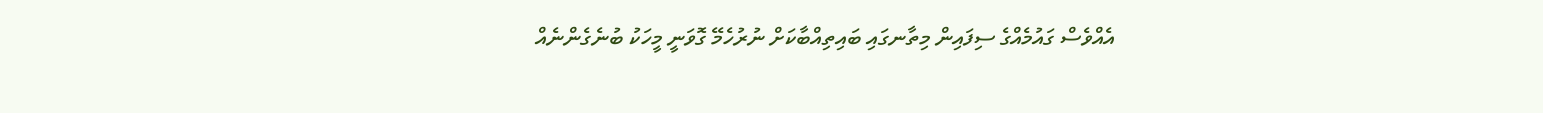އެއްވެސް ގައުމެއްގެ ސިފައިން މިތާނގައި ބައިތިއްބާކަށް ނުރުހެމޭ ގޮވަނީ މީހަކު ބުނެގެންނެއް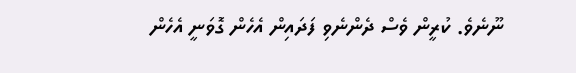ނޫނެވެ. ކުރީން ވެސް ދެންނެވި ފަދައިން އެހެން ގޮވަނީ އެހެން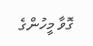ގޮވާ މީހުންގެ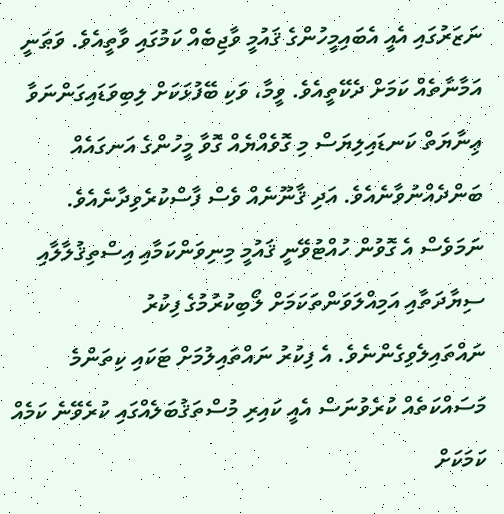ނަޒަރުގައި އެއީ އެބައިމީހުންގެ ޤައުމީ ވާޖިބެއް ކަމުގައި ވާތީއެވެ. ވަޠަނީ އަމާނާތެއް ކަމަށް ދެކޭތީއެވެ. ވީމާ، ވަކި ބޭފުޅަކަށް ލިބިވަޑައިގަންނަވާ ޢިނާޔަތް ކަނޑައިލިޔަސް މި ގޮވެއްޔެއް ގޮވާ މީހުންގެ އަނގައެއް ބަންދެއްނުވާނެއެވެ. އަދި ޤާނޫނެއް ވެސް ފާސްކުރެވިދާނެއެވެ. ނަމަވެސް އެ ގޮވުން ހުއްޓުވޭނީ ޤައުމީ މިނިވަންކަމާއި އިސްތިޤުލާލާއި ސިޔާދަތާއި އަމިއްލަވަންތަކަމަށް ލޯބިކުރުމުގެ ފިކުރު ނައްތައިލެވިގެންނެވެ. އެ ފިކުރު ނައްތައިލުމަށް ޓަކައި ކިތަންމެ މަސައްކަތެއް ކުރެވުނަސް އެއީ ކައިރި މުސްތަޤުބަލެއްގައި ކުރެވޭނެ ކަމެއް ކަމަކަށް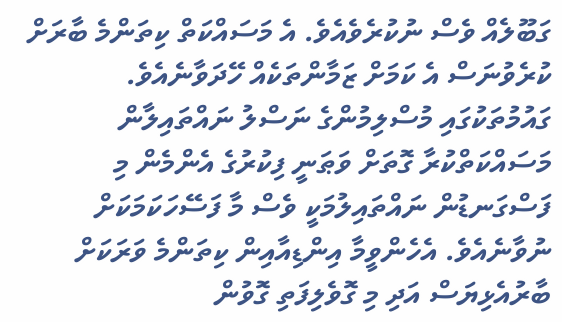ގަބޫލެއް ވެސް ނުކުރެވެއެވެ. އެ މަސައްކަތް ކިތަންމެ ބާރަށް ކުރެވުނަސް އެ ކަމަށް ޒަމާންތަކެއް ހޭދަވާނެއެވެ. ގައުމުތަކުގައި މުސްލިމުންގެ ނަސްލު ނައްތައިލާން މަސައްކަތްކުރާ ގޮތަށް ވަޠަނީ ފިކުރުގެ އެންމެން މި ފަސްގަނޑުން ނައްތައިލުމަކީ ވެސް މާ ފަސޭހަކަމަކަށް ނުވާނެއެވެ. އެހެންވީމާ އިންޑިއާއިން ކިތަންމެ ވަރަކަށް ބާރުއެޅިޔަސް އަދި މި ގޮވެލިފަތި ގޮވުން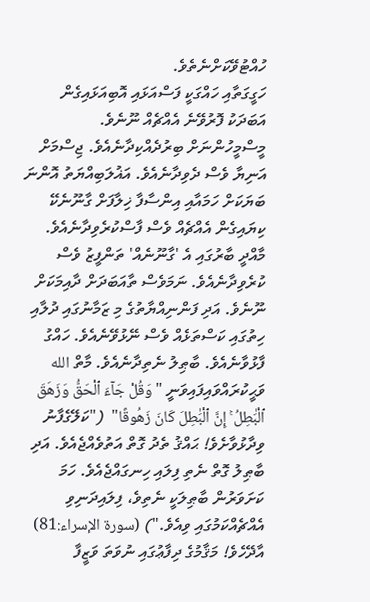ހުއްޓުވޭކަށްނެތެވެ.
ހަގީގަތާއި ހައްގަކީ ފަސްއަޅައި އޮބިއަޅައިގެން އަބަދަކު ފޮރުވޭނެ އެއްޗެއް ނޫނެވެ. މީސްމީހުންނަށް ބިރުދެއްކިދާނެއެވެ. ޖިސްމަށް އަނިޔާ ވެސް ދެވިދާނެއެވެ. އަޣުލަބިއްޔަތު އޮންނަ ބަޔަކަށް ހަމައާއި އިންސާފާ ޚިލާފަށް ގާނޫނެކޭ ކިޔައިގެން އެއްޗެއް ވެސް ފާސްކުރެވިދާނެއެވެ. މާއްދީ ބާރުގައި އެ 'ގާނޫނެއް' ތަންފީޒު ވެސް ކުރެވިދާނެއެވެ. ނަމަވެސް ތާއަބަދަށް ދާއިމަކަށް ނޫނެވެ. އަދި ފަންނިއްޔާތުގެ މި ޒަމާނުގައި ދުލާއި ހިތުގައި ކަސްތަޅެއް ވެސް ނޭޅުވޭނެއެވެ. ހައްގު ފާޅުވާނެއެވެ. ބާޠިލު ނެތިދާނެއެވެ. މާތް الله ވަޙީކުރައްވައިފައިވަނީ "وَقُلْ جَآءَ ٱلْحَقُّ وَزَهَقَ ٱلْبَٰطِلُ ۚ إِنَّ ٱلْبَٰطِلَ كَانَ زَهُوقًا"  ("ކަލޭގެފާނު ވިދާޅުވާށެވެ! ޙައްޤު ތެދު ގޮތް އަތުވެއްޖެއެވެ. އަދި ބާޠިލު ގޮތް ނެތި ފިލައި ހިނގައްޖެއެވެ. ހަމަ ކަށަވަރުން ބާޠިލަކީ ނެތިވެ، ފިލައިދަނިވި އެއްޗެއްކަމުގައި ވިއެވެ.") (سورة الإسراء:81)
އާދޭހެވެ! މަޤާމުގެ ދިފާޢުގައި ނުވަތަ ވަޒީފާ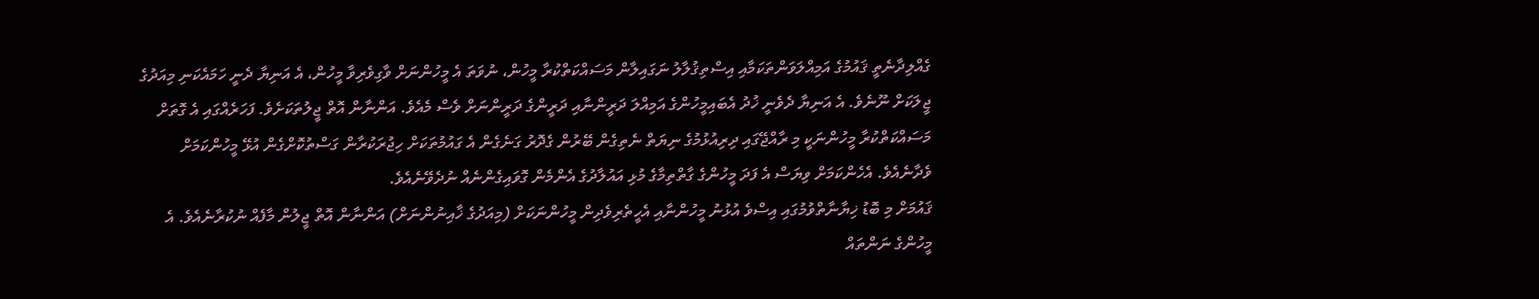ގެއްލިދާނެތީ ޤައުމުގެ އަމިއްލަވަންތަކަމާއި އިސްތިޤުލާލު ނަގައިލާން މަސައްކަތްކުރާ މީހުން، ނުވަތަ އެ މީހުންނަށް ވާގިވެރިވާ މީހުން، އެ އަނިޔާ ދެނީ ހަމައެކަނި މިއަދުގެ ޖީލަކަށް ނޫނެވެ. އެ އަނިޔާ ދެވެނީ ޚުދު އެބައިމީހުންގެ އަމިއްލަ ދަރީންނާއި ދަރީންގެ ދަރީންނަށް ވެސް މެއެވެ. އަންނާން އޮތް ޖީލުތަކަށެވެ. ފަހަރެއްގައި އެ ގޮތަށް މަސައްކަތްކުރާ މީހުންނަކީ މި ރާއްޖޭގައި ދިރިއުޅުމުގެ ނިޔަތް ނެތިގެން ބޭރުން ގެދޮރު ގަނެގެން އެ ގައުމުތަކަށް ހިޖުރަކުރާން ގަސްތުކޮށްގެން އުޅޭ މީހުންކަމަށް ވެދާނެއެވެ. އެހެންކަމަށް ވިޔަސް އެ ފަދަ މީހުންގެ ގާތްތިމާގެ މުޅި އައުލާދުގެ އެންމެން ގޮވައިގެންނެއް ނުދެވޭނެއެވެ.
ޤައުމަށް މި ބޮޑު ޚިޔާނާތްވުމުގައި އިސްވެ އުޅުނު މީހުންނާއި އެހީތެރިވެދިން މީހުންނަކަށް (މިއަދުގެ ޚާއިނުންނަށް) އަންނާން އޮތް ޖީލުން މާފެއް ނުކުރާނެއެވެ. އެ މީހުންގެ ނަންތައް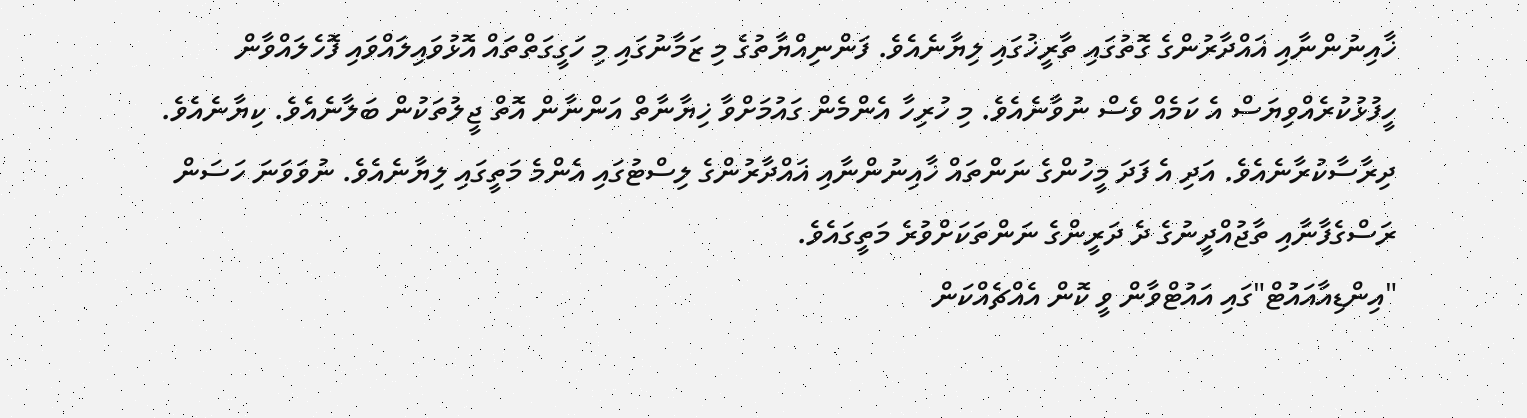ޚާއިނުންނާއި ޣައްދާރުންގެ ގޮތުގައި ތާރީޚުގައި ލިޔާނެއެވެ. ފަންނިއްޔާތުގެ މި ޒަމާނުގައި މި ހަގީގަތްތައް އޮޅުވައިލައްވައި ފޮހެލައްވާން ހީފުޅުކުރެއްވިޔަސް އެ ކަމެއް ވެސް ނުވާނެއެވެ. މި ހުރިހާ އެންމެން ގައުމަށްވާ ޚިޔާނާތް އަންނާން އޮތް ޖީލުތަކުން ބަލާނެއެވެ. ކިޔާނެއެވެ. ދިރާސާކުރާނެއެވެ. އަދި އެ ފަދަ މީހުންގެ ނަންތައް ޚާއިނުންނާއި ޣައްދާރުންގެ ލިސްޓުގައި އެންމެ މަތީގައި ލިޔާނެއެވެ. ނުވަވަނަ ހަސަން ރަސްގެފާނާއި ތާޖުއްދީނުގެ ދެ ދަރީންގެ ނަންތަކަށްވުރެ މަތީގައެވެ.
"އިންޑިއާއައުޓް"ގައި އައުޓްވާން ވީ ކޮން އެއްޗެއްކަން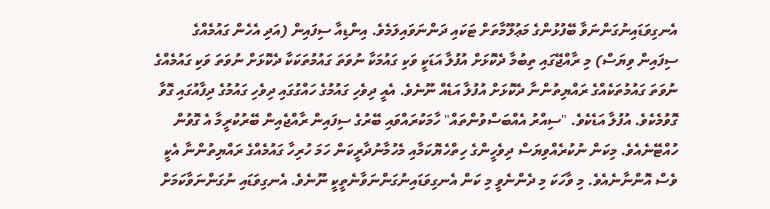އެނގިވަޑައިނުގަންނަވާ ބޭފުޅުންގެ މަޢުލޫމާތަށް ޓަކައި ދަންނަވައިލަމެވެ. އިންޑިއާ ސިފައިން (އަދި އެހެން ގައުމެއްގެ ސިފައިން ވިޔަސް) މި ރާއްޖޭގައި ތިބުމާ ދެކޮޅަށް އުފުލާ އަޑަކީ ވަކި ގައުމަކާ ނުވަތަ ގައުމުތަކަކާ ދެކޮޅަށް ނުވަތަ ވަކި ގައުމެއްގެ ނުވަތަ ގައުމުތަކެއްގެ ރައްޔިތުންނާ ދެކޮޅަށް އުފުލާ އަޑެއް ނޫނެވެ. އެއީ ދިވެހި ގައުމުގެ ހައްގުގައި ދިވެހި ގައުމުގެ ދިފާއުގައި ގޮވާ ގޮވުމެކެވެ. އުފުލާ އަޑެކެވެ. "ސިއްރު އެއްބަސްވުންތައް" ހާމަކުރައްވައި ބޭރުގެ ސިފައިން ރާއްޖެއިން ބޭރުކުރީމާ އެ ގޮވުން ހުއްޓޭނެއެވެ. މިކަން ނުކުރެއްވިޔަސް ދިވެހީންގެ ހިތްހެޔޮކަމާއި މެހުމާނުދާރީކަން ހަމަ ހުރިހާ ގައުމެއްގެ ރައްޔިތުންނާ އެކީ ވެސް އޮންނާނެއެވެ. މި ވާހަކަ މި ދެންނެވީ މި ކަން އެނގިވަޑައިނުގަންނަވާނެތީކީ ނޫނެވެ. އެނގިވަޑައި ނުގަންނަވާކަމަށް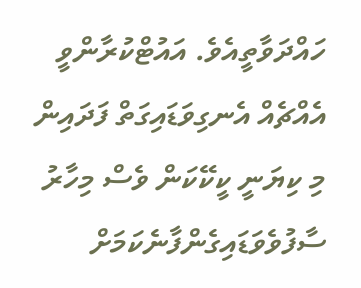ހައްދަވާތީއެވެ. އައުޓްކުރާންވީ އެއްޗެއް އެނގިވަޑައިގަތް ފަދައިން މި ކިޔަނީ ކީކޭކަން ވެސް މިހާރު ސާފުވެވަޑައިގެންފާނެކަމަށް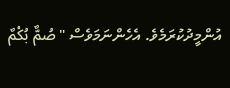އުންމީދުކުރަމެވެ. އެހެންނަމަވެސް "صُمٌّ بُكْمٌ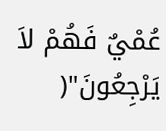عُمْيٌ فَهُمْ لاَ يَرْجِعُونَ"(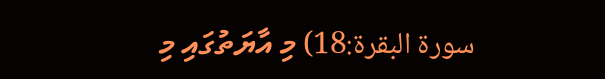سورة البقرة:18) މި އާޔަތުގައި މި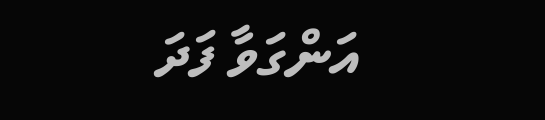އަންގަވާ ފަދަ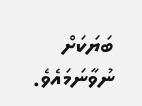ބަޔަކަށް ނުވާނަމައެވެ.